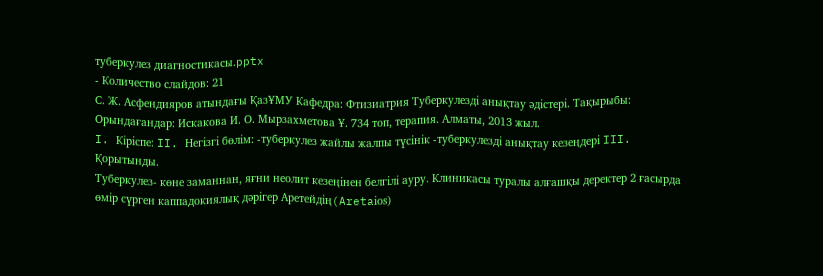туберкулез диагностикасы.pptx
- Количество слайдов: 21
С. Ж. Асфендияров атындағы ҚазҰМУ Кафедра: Фтизиатрия Туберкулезді анықтау әдістері. Тақырыбы: Орындағандар: Искакова И. О. Мырзахметова Ұ. 734 топ, терапия. Алматы, 2013 жыл.
I. Кіріспе: II. Негізгі бөлім: -туберкулез жайлы жалпы түсінік -туберкулезді анықтау кезеңдері III. Қорытынды.
Туберкулез- көне заманнан, яғни неолит кезеңінен белгілі ауру. Клиникасы туралы алғашқы деректер 2 ғасырда өмір сүрген каппадокиялық дәрігер Аретейдің(Aretaіos)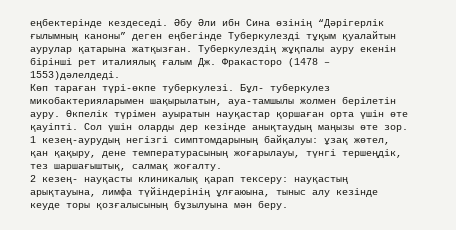еңбектерінде кездеседі. Әбу Әли ибн Сина өзінің “Дәрігерлік ғылымның каноны” деген еңбегінде Туберкулезді тұқым қуалайтын аурулар қатарына жатқызған. Туберкулездің жұқпалы ауру екенін бірінші рет италиялық ғалым Дж. Фракасторо (1478 – 1553)дәлелдеді.
Көп тараған түрі-өкпе туберкулезі. Бұл- туберкулез микобактерияларымен шақырылатын, ауа-тамшылы жолмен берілетін ауру. Өкпелік түрімен ауыратын науқастар қоршаған орта үшін өте қауіпті. Сол үшін оларды дер кезінде анықтаудың маңызы өте зор.
1 кезең-аурудың негізгі симптомдарының байқалуы: ұзақ жөтел, қан қақыру, дене температурасының жоғарылауы, түнгі тершеңдік, тез шаршағыштық, салмақ жоғалту.
2 кезең- науқасты клиникалық қарап тексеру: науқастың арықтауына, лимфа түйіндерінің ұлғаюына, тыныс алу кезінде кеуде торы қозғалысының бұзылуына мән беру.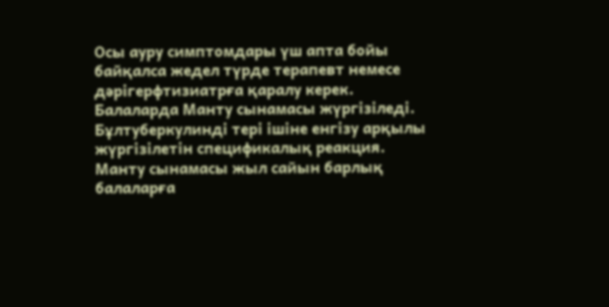Осы ауру симптомдары үш апта бойы байқалса жедел түрде терапевт немесе дәрігерфтизиатрға қаралу керек.
Балаларда Манту сынамасы жүргізіледі. Бұлтуберкулинді тері ішіне енгізу арқылы жүргізілетін спецификалық реакция. Манту сынамасы жыл сайын барлық балаларға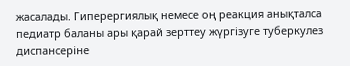жасалады. Гиперергиялық немесе оң реакция анықталса педиатр баланы ары қарай зерттеу жүргізуге туберкулез диспансеріне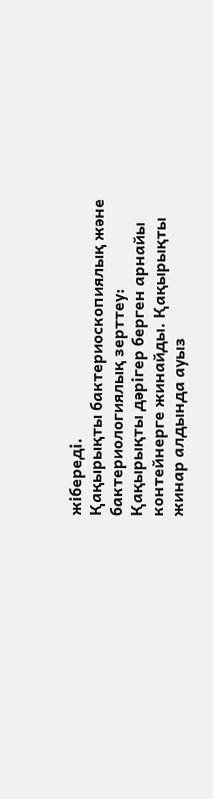жібереді.
Қақырықты бактериоскопиялық және бактериологиялық зерттеу: Қақырықты дәрігер берген арнайы контейнерге жинайды. Қақырықты жинар алдында ауыз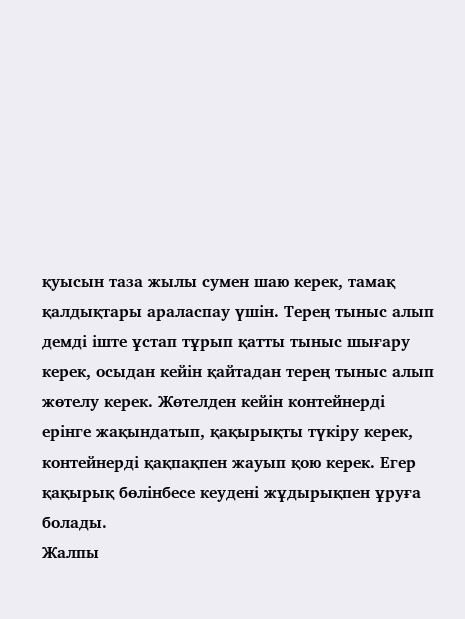қуысын таза жылы сумен шаю керек, тамақ қалдықтары араласпау үшін. Терең тыныс алып демді іште ұстап тұрып қатты тыныс шығару керек, осыдан кейін қайтадан терең тыныс алып жөтелу керек. Жөтелден кейін контейнерді ерінге жақындатып, қақырықты түкіру керек, контейнерді қақпақпен жауып қою керек. Егер қақырық бөлінбесе кеудені жұдырықпен ұруға болады.
Жалпы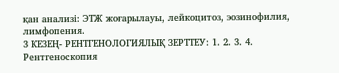қан анализі: ЭТЖ жоғарылауы, лейкоцитоз, эозинофилия, лимфопения.
3 КЕЗЕҢ- РЕНТГЕНОЛОГИЯЛЫҚ ЗЕРТТЕУ: 1. 2. 3. 4. Рентгеноскопия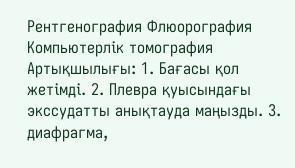Рентгенография Флюорография Компьютерлік томография
Артықшылығы: 1. Бағасы қол жетімді. 2. Плевра қуысындағы экссудатты анықтауда маңызды. 3. диафрагма,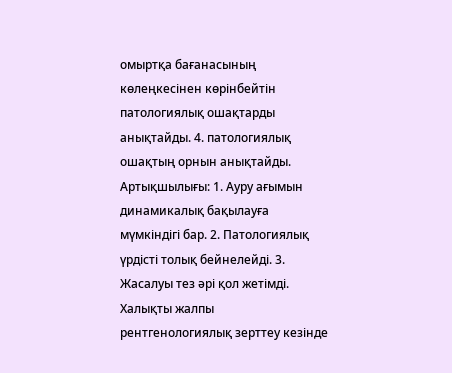омыртқа бағанасының көлеңкесінен көрінбейтін патологиялық ошақтарды анықтайды. 4. патологиялық ошақтың орнын анықтайды.
Артықшылығы: 1. Ауру ағымын динамикалық бақылауға мүмкіндігі бар. 2. Патологиялық үрдісті толық бейнелейді. 3. Жасалуы тез әрі қол жетімді.
Халықты жалпы рентгенологиялық зерттеу кезінде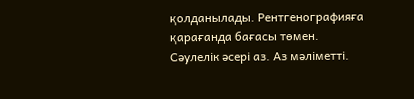қолданылады. Рентгенографияға қарағанда бағасы төмен. Сәулелік әсері аз. Аз мәліметті.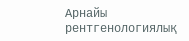Арнайы рентгенологиялық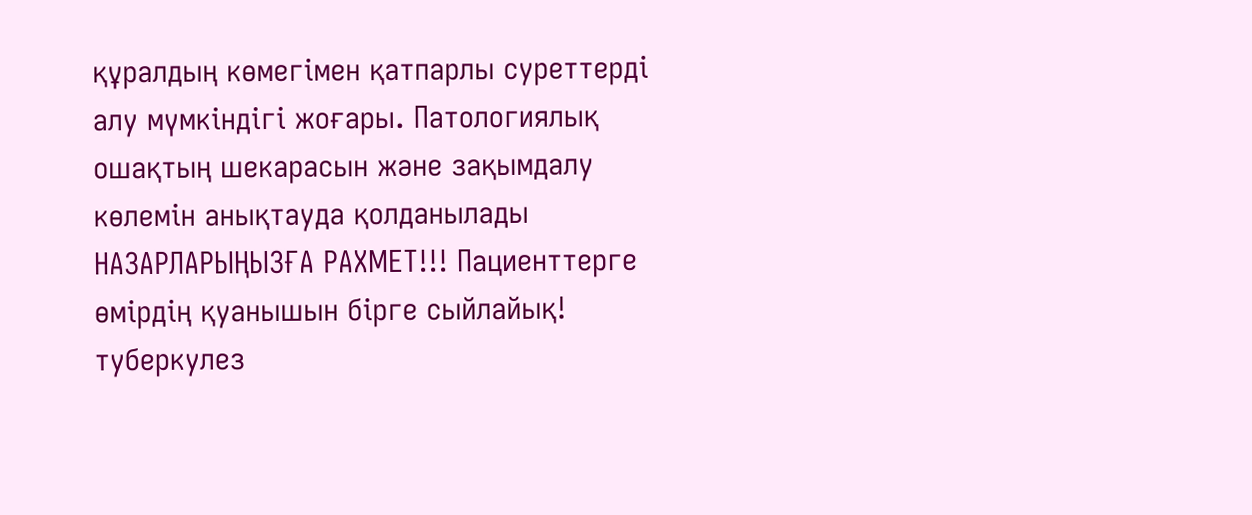құралдың көмегімен қатпарлы суреттерді алу мүмкіндігі жоғары. Патологиялық ошақтың шекарасын және зақымдалу көлемін анықтауда қолданылады
НАЗАРЛАРЫҢЫЗҒА РАХМЕТ!!! Пациенттерге өмірдің қуанышын бірге сыйлайық!
туберкулез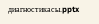диагностикасы.pptx